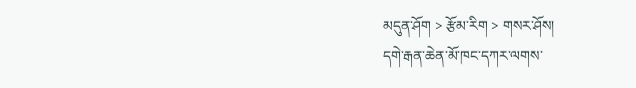མདུན་ཤོག > རྩོམ་རིག > གསར་ཤོས།
དགེ་རྒན་ཆེན་མོ་ཁང་དཀར་ལགས་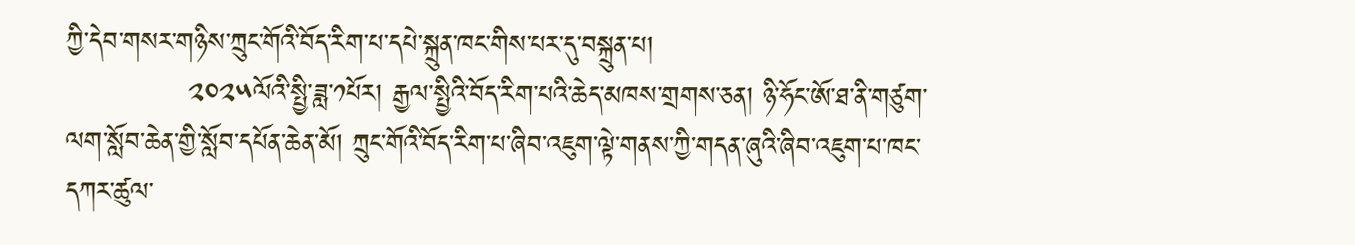ཀྱི་དེབ་གསར་གཉིས་ཀྲུང་གོའི་བོད་རིག་པ་དཔེ་སྐྲུན་ཁང་གིས་པར་དུ་བསྐྲུན་པ།
             ༢༠༢༥ལོའི་སྤྱི་ཟླ་༡པོར། རྒྱལ་སྤྱིའི་བོད་རིག་པའི་ཆེད་མཁས་གྲགས་ཅན། ཉི་ཧོང་ཨོ་ཐ་ནི་གཙུག་ལག་སློབ་ཆེན་གྱི་སློབ་དཔོན་ཆེན་མོ། ཀྲུང་གོའི་བོད་རིག་པ་ཞིབ་འཇུག་ལྟེ་གནས་ཀྱི་གདན་ཞུའི་ཞིབ་འཇུག་པ་ཁང་དཀར་ཚུལ་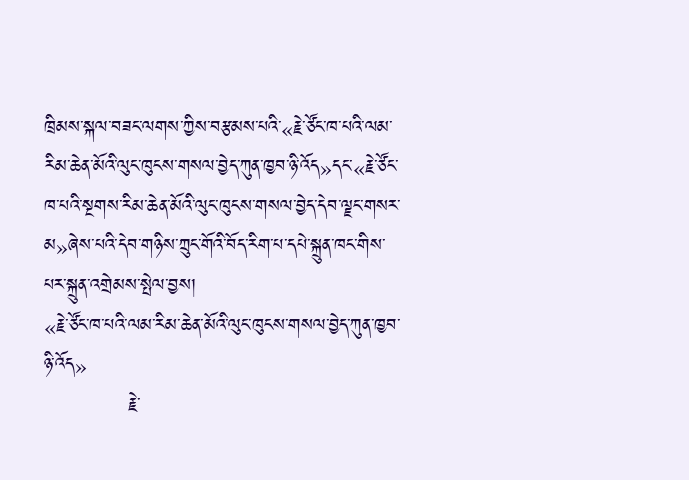ཁྲིམས་སྐལ་བཟང་ལགས་ཀྱིས་བརྩམས་པའི་«རྗེ་ཙོང་ཁ་པའི་ལམ་རིམ་ཆེན་མོའི་ལུང་ཁུངས་གསལ་བྱེད་ཀུན་ཁྱབ་ཉི་འོད»དང་«རྗེ་ཙོང་ཁ་པའི་སྔགས་རིམ་ཆེན་མོའི་ལུང་ཁུངས་གསལ་བྱེད་དེབ་ལྗང་གསར་མ»ཞེས་པའི་དེབ་གཉིས་ཀྲུང་གོའི་བོད་རིག་པ་དཔེ་སྐྲུན་ཁང་གིས་པར་སྐྲུན་འགྲེམས་སྤེལ་བྱས།
«རྗེ་ཙོང་ཁ་པའི་ལམ་རིམ་ཆེན་མོའི་ལུང་ཁུངས་གསལ་བྱེད་ཀུན་ཁྱབ་ཉི་འོད»
             རྗེ་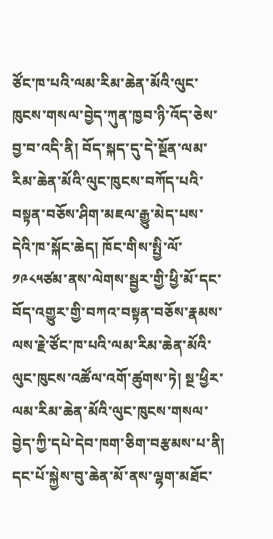ཙོང་ཁ་པའི་ལམ་རིམ་ཆེན་མོའི་ལུང་ཁུངས་གསལ་བྱེད་ཀུན་ཁྱབ་ཉི་འོད་ཅེས་བྱ་བ་འདི་ནི། བོད་སྐད་དུ་དེ་སྔོན་ལམ་རིམ་ཆེན་མོའི་ལུང་ཁུངས་བཀོད་པའི་བསྟན་བཅོས་ཤིག་མཇལ་རྒྱུ་མེད་པས་དེའི་ཁ་སྐོང་ཆེད། ཁོང་གིས་སྤྱི་ལོ་༡༩༨༥ཙམ་ནས་ལེགས་སྦྱར་གྱི་ཕྱི་མོ་དང་བོད་འགྱུར་གྱི་བཀའ་བསྟན་བཅོས་རྣམས་ལས་རྗེ་ཙོང་ཁ་པའི་ལམ་རིམ་ཆེན་མོའི་ལུང་ཁུངས་འཚོལ་འགོ་ཚུགས་ཏེ། སྔ་ཕྱིར་ལམ་རིམ་ཆེན་མོའི་ལུང་ཁུངས་གསལ་བྱེད་ཀྱི་དཔེ་དེབ་ཁག་ཅིག་བརྩམས་པ་ནི། དང་པོ་སྐྱེས་བུ་ཆེན་མོ་ནས་ལྷག་མཐོང་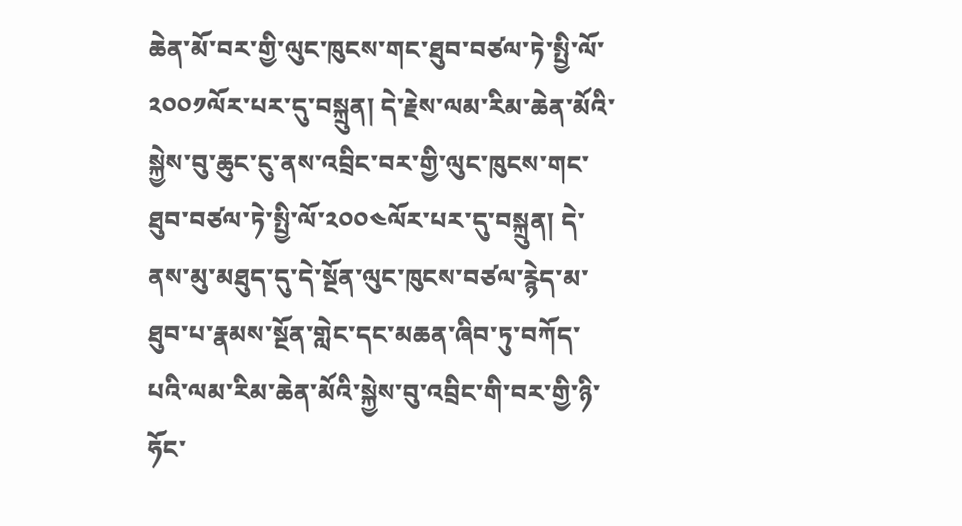ཆེན་མོ་བར་གྱི་ལུང་ཁུངས་གང་ཐུབ་བཙལ་ཏེ་སྤྱི་ལོ་༢༠༠༡ལོར་པར་དུ་བསྐྲུན། དེ་རྗེས་ལམ་རིམ་ཆེན་མོའི་སྐྱེས་བུ་ཆུང་ངུ་ནས་འབྲིང་བར་གྱི་ལུང་ཁུངས་གང་ཐུབ་བཙལ་ཏེ་སྤྱི་ལོ་༢༠༠༤ལོར་པར་དུ་བསྐྲུན། དེ་ནས་མུ་མཐུད་དུ་དེ་སྔོན་ལུང་ཁུངས་བཙལ་རྙེད་མ་ཐུབ་པ་རྣམས་སྔོན་གླེང་དང་མཆན་ཞིབ་ཏུ་བཀོད་པའི་ལམ་རིམ་ཆེན་མོའི་སྐྱེས་བུ་འབྲིང་གི་བར་གྱི་ཉི་ཧོང་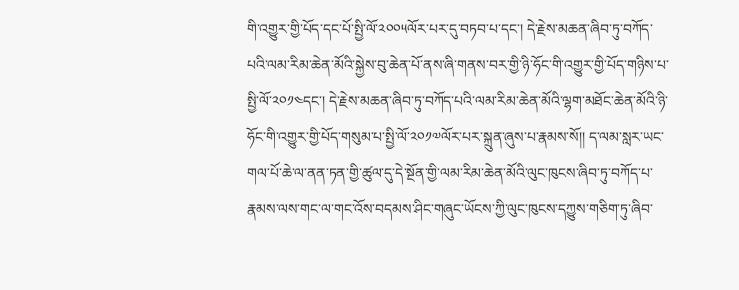གི་འགྱུར་གྱི་པོད་དང་པོ་སྤྱི་ལོ་༢༠༠༥ལོར་པར་དུ་བཏབ་པ་དང་། དེ་རྗེས་མཆན་ཞིབ་ཏུ་བཀོད་པའི་ལམ་རིམ་ཆེན་མོའི་སྐྱེས་བུ་ཆེན་པོ་ནས་ཞི་གནས་བར་གྱི་ཉི་ཧོང་གི་འགྱུར་གྱི་པོད་གཉིས་པ་སྤྱི་ལོ་༢༠༡༤དང་། དེ་རྗེས་མཆན་ཞིབ་ཏུ་བཀོད་པའི་ལམ་རིམ་ཆེན་མོའི་ལྷག་མཐོང་ཆེན་མོའི་ཉི་ཧོང་གི་འགྱུར་གྱི་པོད་གསུམ་པ་སྤྱི་ལོ་༢༠༡༧ལོར་པར་སྐྲུན་ཞུས་པ་རྣམས་སོ།། ད་ལམ་སླར་ཡང་གལ་པོ་ཆེ་ལ་ནན་ཏན་གྱི་ཚུལ་དུ་དེ་སྔོན་གྱི་ལམ་རིམ་ཆེན་མོའི་ལུང་ཁུངས་ཞིབ་ཏུ་བཀོད་པ་རྣམས་ལས་གང་ལ་གང་འོས་བདམས་ཤིང་གཞུང་ཡོངས་ཀྱི་ལུང་ཁུངས་དཀྱུས་གཅིག་ཏུ་ཞིབ་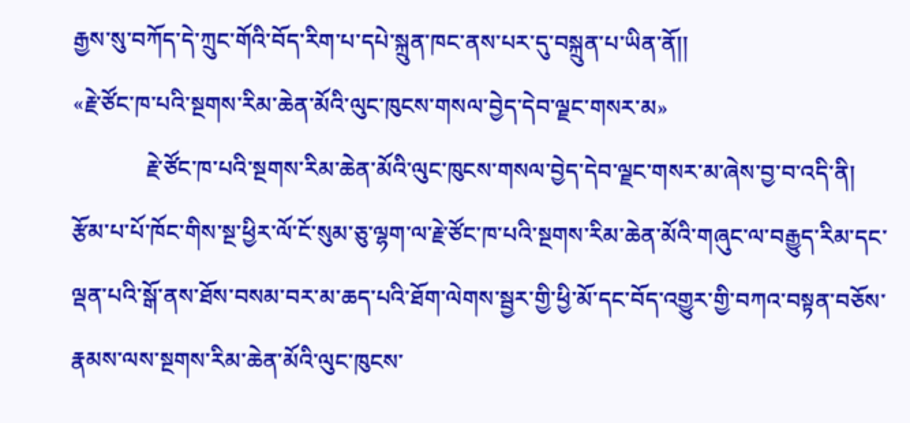རྒྱས་སུ་བཀོད་དེ་ཀྲུང་གོའི་བོད་རིག་པ་དཔེ་སྐྲུན་ཁང་ནས་པར་དུ་བསྐྲུན་པ་ཡིན་ནོ།།
«རྗེ་ཙོང་ཁ་པའི་སྔགས་རིམ་ཆེན་མོའི་ལུང་ཁུངས་གསལ་བྱེད་དེབ་ལྗང་གསར་མ»
             རྗེ་ཙོང་ཁ་པའི་སྔགས་རིམ་ཆེན་མོའི་ལུང་ཁུངས་གསལ་བྱེད་དེབ་ལྗང་གསར་མ་ཞེས་བྱ་བ་འདི་ནི། རྩོམ་པ་པོ་ཁོང་གིས་སྔ་ཕྱིར་ལོ་ངོ་སུམ་ཅུ་ལྷག་ལ་རྗེ་ཙོང་ཁ་པའི་སྔགས་རིམ་ཆེན་མོའི་གཞུང་ལ་བརྒྱུད་རིམ་དང་ལྡན་པའི་སྒོ་ནས་ཐོས་བསམ་བར་མ་ཆད་པའི་ཐོག་ལེགས་སྦྱར་གྱི་ཕྱི་མོ་དང་བོད་འགྱུར་གྱི་བཀའ་བསྟན་བཅོས་རྣམས་ལས་སྔགས་རིམ་ཆེན་མོའི་ལུང་ཁུངས་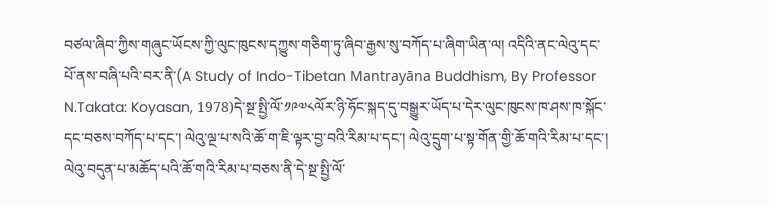བཙལ་ཞིབ་ཀྱིས་གཞུང་ཡོངས་ཀྱི་ལུང་ཁུངས་དཀྱུས་གཅིག་ཏུ་ཞིབ་རྒྱས་སུ་བཀོད་པ་ཞིག་ཡིན་ལ། འདིའི་ནང་ལེའུ་དང་པོ་ནས་བཞི་པའི་བར་ནི་(A Study of Indo-Tibetan Mantrayāna Buddhism, By Professor N.Takata: Koyasan, 1978)དེ་སྔ་སྤྱི་ལོ་༡༩༧༨ལོར་ཉི་ཧོང་སྐད་དུ་བསྒྱུར་ཡོད་པ་དེར་ལུང་ཁུངས་ཁ་ཤས་ཁ་སྐོང་དང་བཅས་བཀོད་པ་དང་། ལེའུ་ལྔ་པ་སའི་ཆོ་ག་ཇི་ལྟར་བྱ་བའི་རིམ་པ་དང་། ལེའུ་དྲུག་པ་སྟ་གོན་གྱི་ཆོ་གའི་རིམ་པ་དང་། ལེའུ་བདུན་པ་མཆོད་པའི་ཆོ་གའི་རིམ་པ་བཅས་ནི་དེ་སྔ་སྤྱི་ལོ་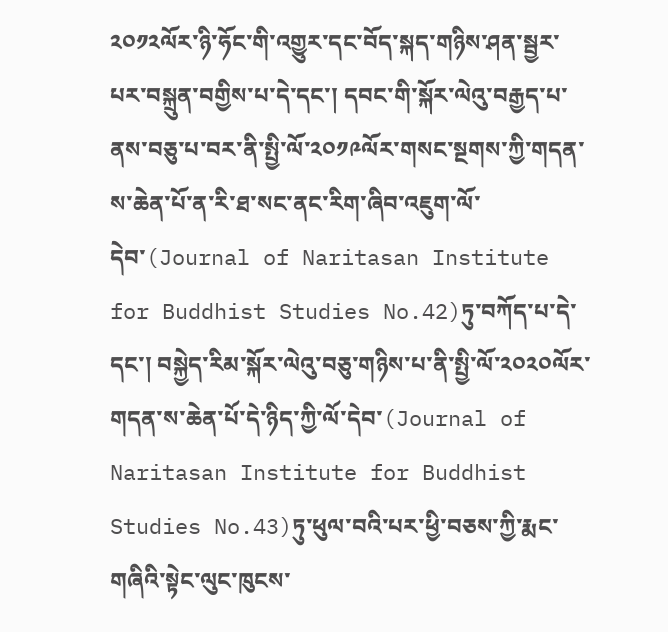༢༠༡༢ལོར་ཉི་ཧོང་གི་འགྱུར་དང་བོད་སྐད་གཉིས་ཤན་སྦྱར་པར་བསྐྲུན་བགྱིས་པ་དེ་དང་། དབང་གི་སྐོར་ལེའུ་བརྒྱད་པ་ནས་བཅུ་པ་བར་ནི་སྤྱི་ལོ་༢༠༡༩ལོར་གསང་སྔགས་ཀྱི་གདན་ས་ཆེན་པོ་ན་རི་ཐ་སང་ནང་རིག་ཞིབ་འཇུག་ལོ་དེབ་(Journal of Naritasan Institute for Buddhist Studies No.42)ཏུ་བཀོད་པ་དེ་དང་། བསྐྱེད་རིམ་སྐོར་ལེའུ་བཅུ་གཉིས་པ་ནི་སྤྱི་ལོ་༢༠༢༠ལོར་གདན་ས་ཆེན་པོ་དེ་ཉིད་ཀྱི་ལོ་དེབ་(Journal of Naritasan Institute for Buddhist Studies No.43)ཏུ་ཕུལ་བའི་པར་ཕྱི་བཅས་ཀྱི་རྨང་གཞིའི་སྟེང་ལུང་ཁུངས་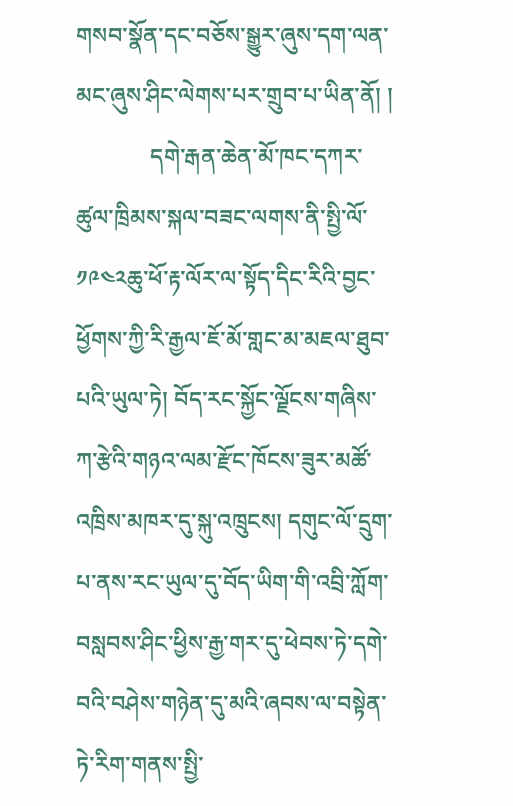གསབ་སྣོན་དང་བཅོས་སྒྱུར་ཞུས་དག་ལན་མང་ཞུས་ཤིང་ལེགས་པར་གྲུབ་པ་ཡིན་ནོ། །
             དགེ་རྒན་ཆེན་མོ་ཁང་དཀར་ཚུལ་ཁྲིམས་སྐལ་བཟང་ལགས་ནི་སྤྱི་ལོ་༡༩༤༢ཆུ་ཕོ་རྟ་ལོར་ལ་སྟོད་དིང་རིའི་བྱང་ཕྱོགས་ཀྱི་རི་རྒྱལ་ཇོ་མོ་གླང་མ་མཇལ་ཐུབ་པའི་ཡུལ་ཏེ། བོད་རང་སྐྱོང་ལྗོངས་གཞིས་ཀ་རྩེའི་གཉའ་ལམ་རྫོང་ཁོངས་ཟུར་མཚོ་འཁྲིས་མཁར་དུ་སྐུ་འཁྲུངས། དགུང་ལོ་དྲུག་པ་ནས་རང་ཡུལ་དུ་བོད་ཡིག་གི་འབྲི་ཀློག་བསླབས་ཤིང་ཕྱིས་རྒྱ་གར་དུ་ཕེབས་ཏེ་དགེ་བའི་བཤེས་གཉེན་དུ་མའི་ཞབས་ལ་བསྟེན་ཏེ་རིག་གནས་སྤྱི་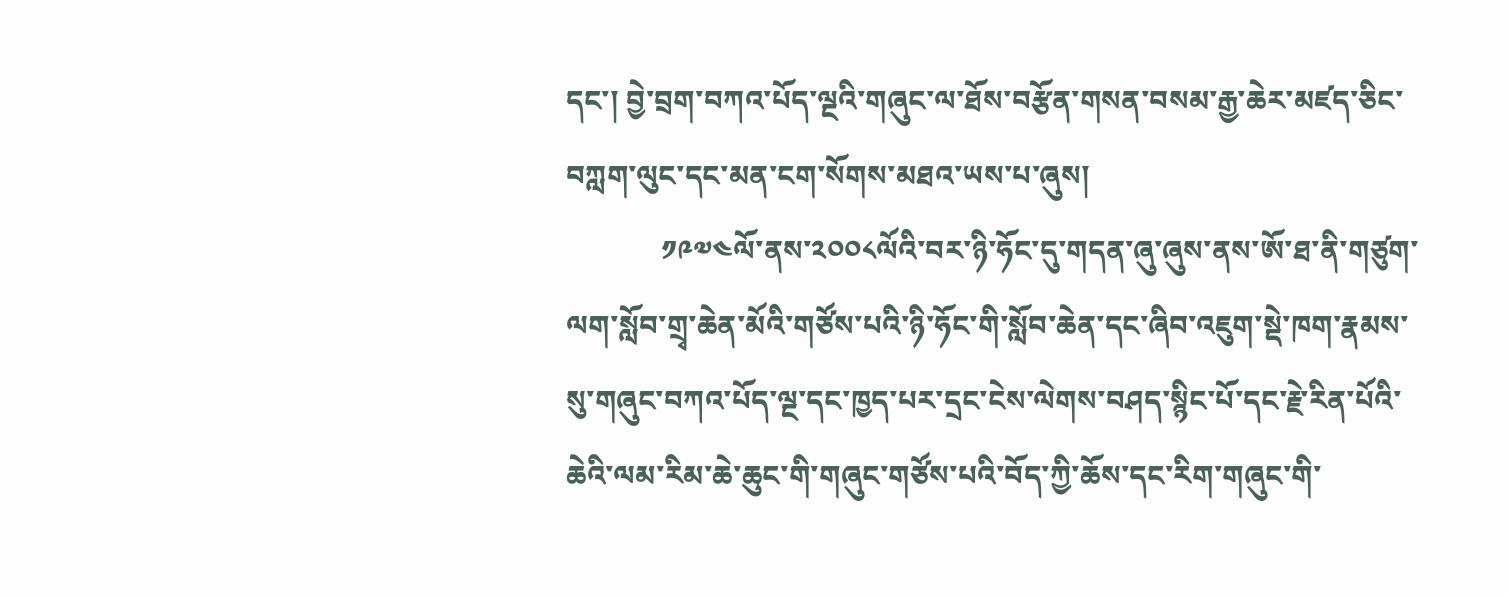དང་། བྱེ་བྲག་བཀའ་པོད་ལྔའི་གཞུང་ལ་ཐོས་བརྩོན་གསན་བསམ་རྒྱ་ཆེར་མཛད་ཅིང་བཀླག་ལུང་དང་མན་ངག་སོགས་མཐའ་ཡས་པ་ཞུས།
             ༡༩༧༤ལོ་ནས་༢༠༠༨ལོའི་བར་ཉི་ཧོང་དུ་གདན་ཞུ་ཞུས་ནས་ཨོ་ཐ་ནི་གཙུག་ལག་སློབ་གྲྭ་ཆེན་མོའི་གཙོས་པའི་ཉི་ཧོང་གི་སློབ་ཆེན་དང་ཞིབ་འཇུག་སྡེ་ཁག་རྣམས་སུ་གཞུང་བཀའ་པོད་ལྔ་དང་ཁྱད་པར་དྲང་ངེས་ལེགས་བཤད་སྙིང་པོ་དང་རྗེ་རིན་པོའི་ཆེའི་ལམ་རིམ་ཆེ་ཆུང་གི་གཞུང་གཙོས་པའི་བོད་ཀྱི་ཆོས་དང་རིག་གཞུང་གི་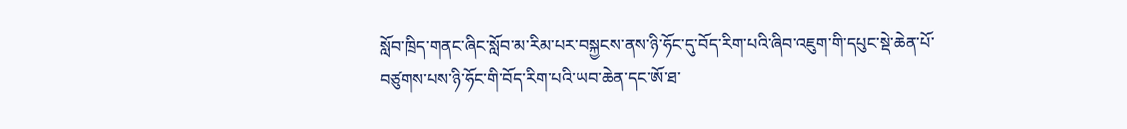སློབ་ཁྲིད་གནང་ཞིང་སློབ་མ་རིམ་པར་བསྐྱངས་ནས་ཉི་ཧོང་དུ་བོད་རིག་པའི་ཞིབ་འཇུག་གི་དཔུང་སྡེ་ཆེན་པོ་བཙུགས་པས་ཉི་ཧོང་གི་བོད་རིག་པའི་ཡབ་ཆེན་དང་ཨོ་ཐ་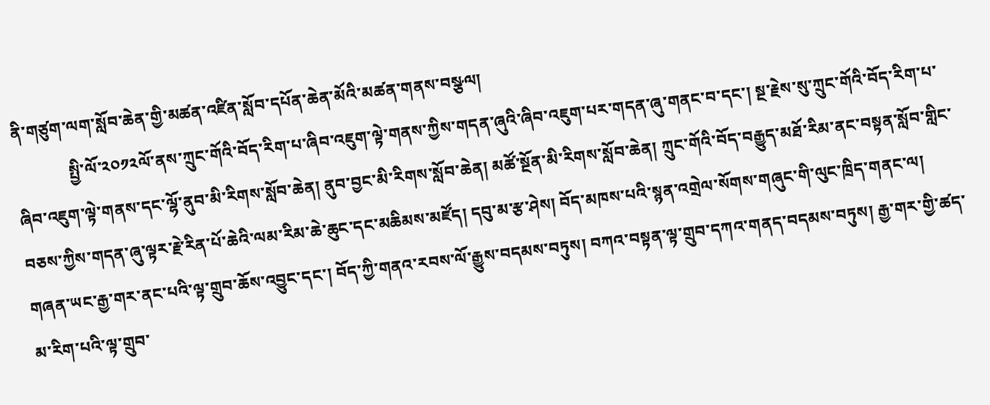ནི་གཙུག་ལག་སློབ་ཆེན་གྱི་མཚན་འཛིན་སློབ་དཔོན་ཆེན་མོའི་མཚན་གནས་བསྩལ།
             སྤྱི་ལོ་༢༠༡༢ལོ་ནས་ཀྲུང་གོའི་བོད་རིག་པ་ཞིབ་འཇུག་ལྟེ་གནས་ཀྱིས་གདན་ཞུའི་ཞིབ་འཇུག་པར་གདན་ཞུ་གནང་བ་དང་། སྔ་རྗེས་སུ་ཀྲུང་གོའི་བོད་རིག་པ་ཞིབ་འཇུག་ལྟེ་གནས་དང་ལྷོ་ནུབ་མི་རིགས་སློབ་ཆེན། ནུབ་བྱང་མི་རིགས་སློབ་ཆེན། མཚོ་སྔོན་མི་རིགས་སློབ་ཆེན། ཀྲུང་གོའི་བོད་བརྒྱུད་མཐོ་རིམ་ནང་བསྟན་སློབ་གླིང་བཅས་ཀྱིས་གདན་ཞུ་ལྟར་རྗེ་རིན་པོ་ཆེའི་ལམ་རིམ་ཆེ་ཆུང་དང་མཆིམས་མཛོད། དབུ་མ་རྩ་ཤེས། བོད་མཁས་པའི་སྙན་འགྲེལ་སོགས་གཞུང་གི་ལུང་ཁྲིད་གནང་ལ། གཞན་ཡང་རྒྱ་གར་ནང་པའི་ལྟ་གྲུབ་ཆོས་འབྱུང་དང་། བོད་ཀྱི་གནའ་རབས་ལོ་རྒྱུས་བདམས་བཏུས། བཀའ་བསྟན་ལྟ་གྲུབ་དཀའ་གནད་བདམས་བཏུས། རྒྱ་གར་གྱི་ཚད་མ་རིག་པའི་ལྟ་གྲུབ་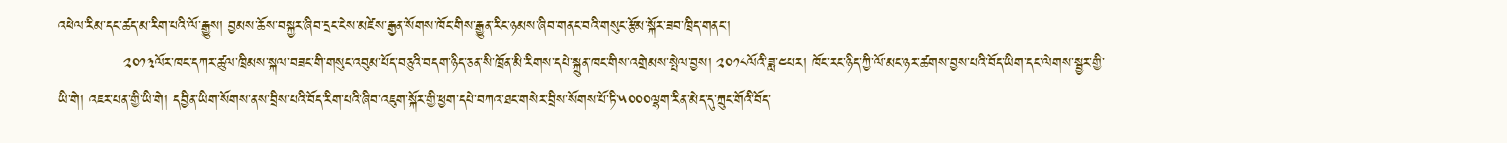འཕེལ་རིམ་དང་ཚད་མ་རིག་པའི་ལོ་རྒྱུས། བྱམས་ཆོས་བསྐྱར་ཞིབ་དྲང་ངེས་མཛེས་རྒྱན་སོགས་ཁོང་གིས་རྒྱུན་རིང་ཉམས་ཞིབ་གནང་བའི་གསུང་རྩོམ་སྐོར་ཟབ་ཁྲིད་གནང་།
             ༢༠༡༣ལོར་ཁང་དཀར་ཚུལ་ཁྲིམས་སྐལ་བཟང་གི་གསུང་འབུམ་པོད་བཅུའི་བདག་ཉིད་ཅན་སི་ཁྲོན་མི་རིགས་དཔེ་སྐྲུན་ཁང་གིས་འགྲེམས་སྤེལ་བྱས། ༢༠༡༨ལོའི་ཟླ་༤པར། ཁོང་རང་ཉིད་ཀྱི་ལོ་མང་ཉར་ཚགས་བྱས་པའི་བོད་ཡིག་དང་ལེགས་སྦྱར་གྱི་ཡི་གེ། འཇར་པན་གྱི་ཡི་གེ། དབྱིན་ཡིག་སོགས་ནས་བྲིས་པའི་བོད་རིག་པའི་ཞིབ་འཇུག་སྐོར་གྱི་ཕྱག་དཔེ་བཀའ་ཐང་གསེར་བྲིས་སོགས་པོ་ཏི་༥༠༠༠ལྷག་རིན་མེད་དུ་ཀྲུང་གོའི་བོད་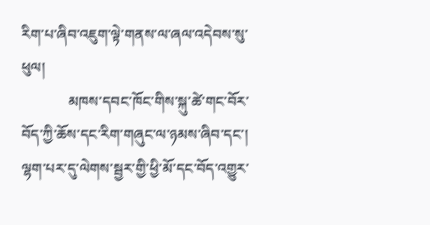རིག་པ་ཞིབ་འཇུག་ལྟེ་གནས་ལ་ཞལ་འདེབས་སུ་ཕུལ།
             མཁས་དབང་ཁོང་གིས་སྐུ་ཚེ་གང་བོར་བོད་ཀྱི་ཆོས་དང་རིག་གཞུང་ལ་ཉམས་ཞིབ་དང་། ལྷག་པར་དུ་ལེགས་སྦྱར་གྱི་ཕྱི་མོ་དང་བོད་འགྱུར་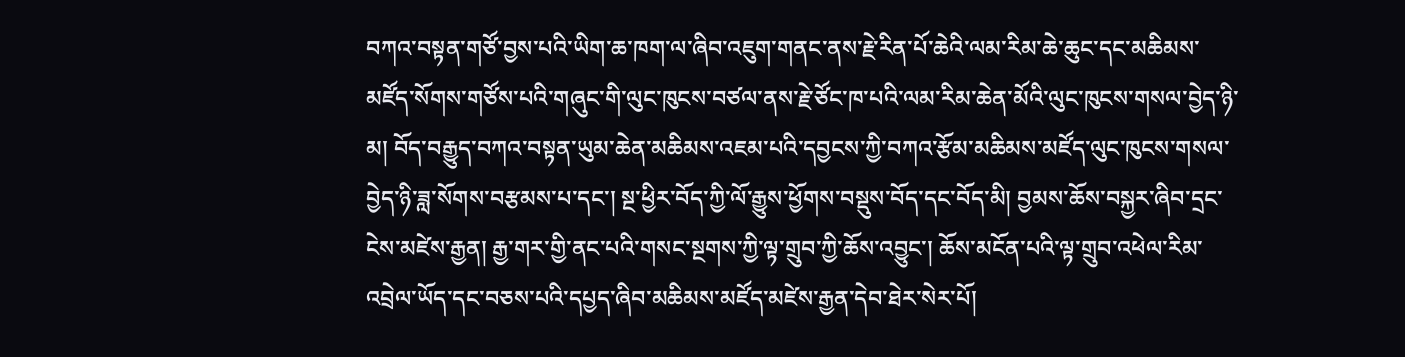བཀའ་བསྟན་གཙོ་བྱས་པའི་ཡིག་ཆ་ཁག་ལ་ཞིབ་འཇུག་གནང་ནས་རྗེ་རིན་པོ་ཆེའི་ལམ་རིམ་ཆེ་ཆུང་དང་མཆིམས་མཛོད་སོགས་གཙོས་པའི་གཞུང་གི་ལུང་ཁུངས་བཙལ་ནས་རྗེ་ཙོང་ཁ་པའི་ལམ་རིམ་ཆེན་མོའི་ལུང་ཁུངས་གསལ་བྱེད་ཉི་མ། བོད་བརྒྱུད་བཀའ་བསྟན་ཡུམ་ཆེན་མཆིམས་འཇམ་པའི་དབྱངས་ཀྱི་བཀའ་རྩོམ་མཆིམས་མཛོད་ལུང་ཁུངས་གསལ་བྱེད་ཉི་ཟླ་སོགས་བརྩམས་པ་དང་། སྔ་ཕྱིར་བོད་ཀྱི་ལོ་རྒྱུས་ཕྱོགས་བསྡུས་བོད་དང་བོད་མི། བྱམས་ཆོས་བསྐྱར་ཞིབ་དྲང་ངེས་མཛེས་རྒྱན། རྒྱ་གར་གྱི་ནང་པའི་གསང་སྔགས་ཀྱི་ལྟ་གྲུབ་ཀྱི་ཆོས་འབྱུང་། ཆོས་མངོན་པའི་ལྟ་གྲུབ་འཕེལ་རིམ་འབྲེལ་ཡོད་དང་བཅས་པའི་དཔྱད་ཞིབ་མཆིམས་མཛོད་མཛེས་རྒྱན་དེབ་ཐེར་སེར་པོ།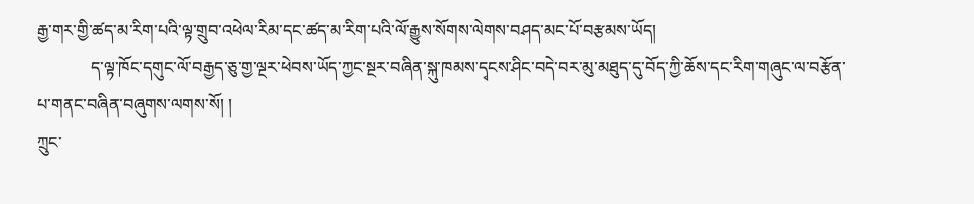རྒྱ་གར་གྱི་ཚད་མ་རིག་པའི་ལྟ་གྲུབ་འཕེལ་རིམ་དང་ཚད་མ་རིག་པའི་ལོ་རྒྱུས་སོགས་ལེགས་བཤད་མང་པོ་བརྩམས་ཡོད།
             ད་ལྟ་ཁོང་དགུང་ལོ་བརྒྱད་ཅུ་གྱ་ལྔར་ཕེབས་ཡོད་ཀྱང་སྔར་བཞིན་སྐུ་ཁམས་དྭངས་ཤིང་བདེ་བར་མུ་མཐུད་དུ་བོད་ཀྱི་ཆོས་དང་རིག་གཞུང་ལ་བརྩོན་པ་གནང་བཞིན་བཞུགས་ལགས་སོ། །
ཀྲུང་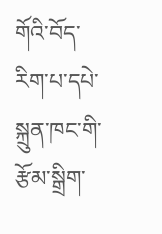གོའི་བོད་རིག་པ་དཔེ་སྐྲུན་ཁང་གི་རྩོམ་སྒྲིག་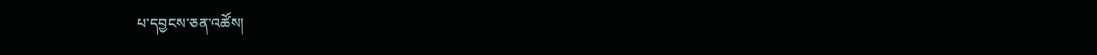པ་དབྱངས་ཅན་འཚོས།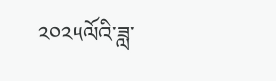༢༠༢༥ལོའི་ཟླ་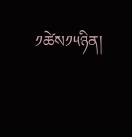༡ཚེས༡༥ཉིན།